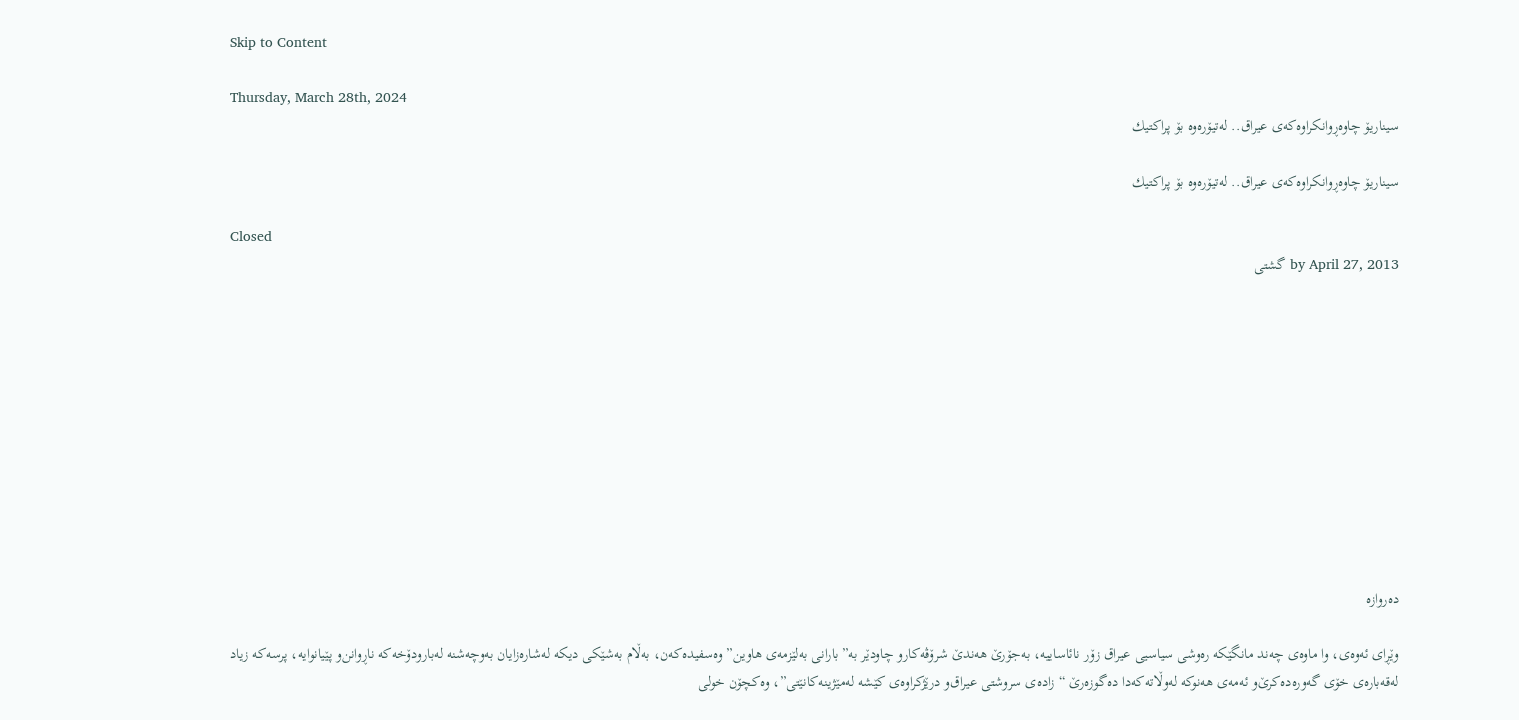Skip to Content

Thursday, March 28th, 2024
سیناریۆ چاوه‌ڕوانكراوه‌كه‌ی عیراق.. له‌تیۆره‌وه‌ بۆ پراكتیك

سیناریۆ چاوه‌ڕوانكراوه‌كه‌ی عیراق.. له‌تیۆره‌وه‌ بۆ پراكتیك

Closed
by April 27, 2013 گشتی











ده‌روازه‌

وێڕای ئه‌وه‌ی، وا ماوه‌ی چه‌ند مانگێكه‌ ره‌وشی سیاسیی عیراق زۆر نائاساییه‌، به‌جۆرێ هه‌ندێ شرۆڤه‌كار‌و چاودێر به‌”بارانی به‌لێزمه‌ی هاوین” وه‌سفیده‌كه‌ن، به‌ڵام به‌شێكی دیكه‌ له‌شاره‌زایان به‌وچه‌شنه‌ له‌بارودۆخه‌كه‌ ناڕوانن‌و پێیانوایه‌، پرسه‌كه‌ زیاد له‌قه‌باره‌ی خۆی گه‌وره‌ده‌كرێ‌و ئه‌مه‌ی هه‌نوكه‌ له‌وڵاته‌كه‌دا ده‌گوزه‌رێ “زاده‌ی سروشتی عیراق‌و درێژكراوه‌ی كێشه‌ له‌مێژینه‌كانێتی”، وه‌كچۆن خولی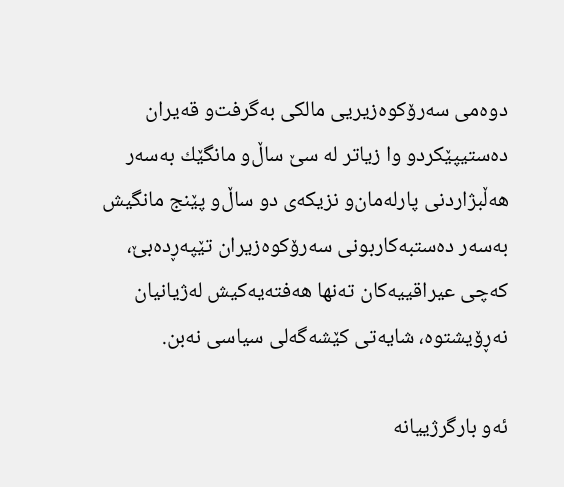دوه‌می سه‌رۆكوه‌زیریی مالكی به‌گرفت‌و قه‌یران ده‌ستیپێكرد‌و وا زیاتر له‌ سێ‌ ساڵ‌و مانگێك به‌سه‌ر هه‌ڵبژاردنی پارله‌مان‌و نزیكه‌ی دو ساڵ‌و پێنج مانگیش به‌سه‌ر ده‌ستبه‌كاربونی سه‌رۆكوه‌زیران تێپه‌ڕده‌بێ‌، كه‌چی عیراقییه‌كان ته‌نها هه‌فته‌یه‌كیش له‌ژیانیان نه‌ڕۆیشتوه‌، شایه‌تی كێشه‌گه‌لی سیاسی نه‌بن.

ئه‌و بارگرژییانه‌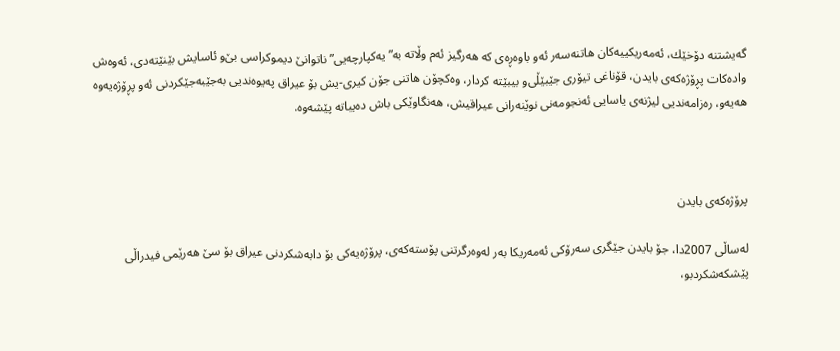گه‌یشتنه‌ دۆخێك، ئه‌مه‌ریكییه‌كان هاتنه‌سه‌ر ئه‌و باوه‌ڕه‌ی كه‌ هه‌رگیز ئه‌م وڵاته‌ به‌”یه‌كپارچه‌یی” ناتوانێ دیموكراسی بێ‌و ئاسایش بێنێته‌دی، ئه‌وه‌ش واده‌كات پڕۆژه‌كه‌ی بایدن، قۆناغی تیۆری جێبێڵی‌و بیبێته‌ كردار، وه‌كچۆن هاتنی جۆن كیری-یش بۆ عیراق په‌یوه‌ندیی به‌جێبه‌جێكردنی ئه‌و پڕۆژه‌یه‌وه‌ هه‌یه‌‌و، ره‌زامه‌ندیی لیژنه‌ی یاسایی ئه‌نجومه‌نی نوێنه‌رانی عیراقیش، هه‌نگاوێكی باش ده‌یباته‌ پێشه‌وه‌.



پرۆژه‌كه‌ی بایدن

له‌ساڵی 2007دا، جۆ بایدن جێگری سه‌رۆكی ئه‌مه‌ریكا به‌ر له‌وه‌رگرتنی پۆسته‌كه‌ی، پرۆژه‌یه‌كی بۆ دابه‌شكردنی عیراق بۆ سێ هه‌رێمی فیدراڵی پێشكه‌شكردبو،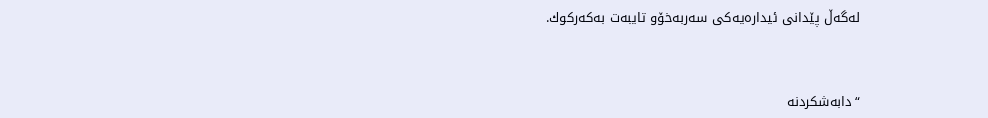له‌گه‌ڵ پێدانی ئیداره‌یه‌كی سه‌ربه‌خۆ‌و تایبه‌ت به‌كه‌ركوك.



“دابه‌شكردنه‌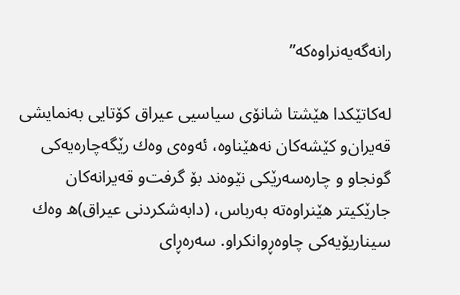رانه‌گه‌یه‌نراوه‌كه‌”

له‌كاتێكدا هێشتا شانۆی سیاسیی عیراق كۆتایی به‌نمایشی قه‌یران‌و كێشه‌كان نه‌هێناوه‌، ئه‌وه‌ی وه‌ك رێگه‌چاره‌یه‌كی گونجاو و چاره‌سه‌رێكی نێوه‌ند بۆ گرفت‌و قه‌یرانه‌كان جارێكیتر هێنراوه‌ته‌ به‌رباس، (دابه‌شكردنی عیراق)ه‌ وه‌ك سیناریۆیه‌كی چاوه‌ڕوانكراو. سه‌ره‌ڕای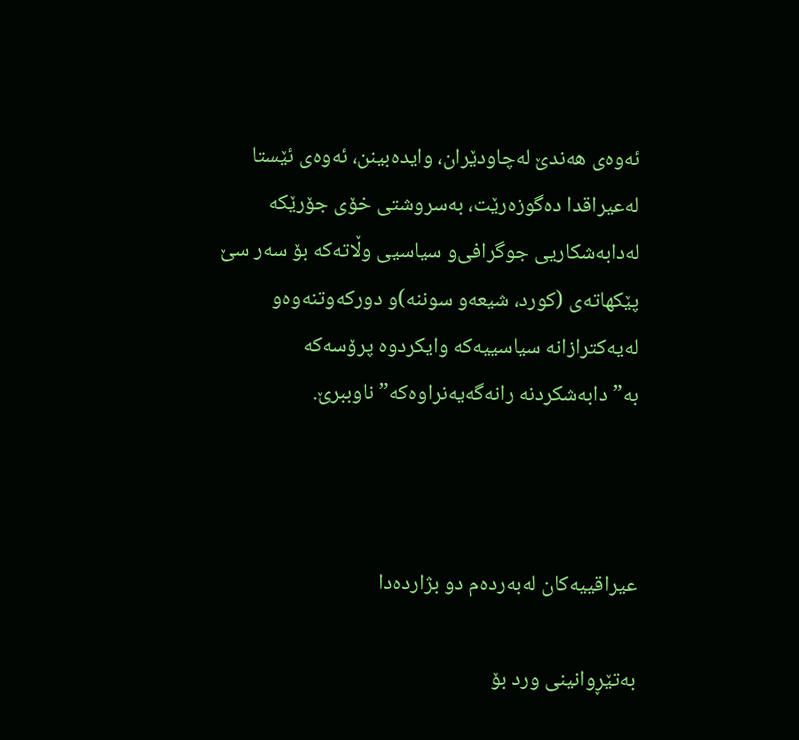ئه‌وه‌ی هه‌ندێ له‌چاودێران، وایده‌بینن، ئه‌وه‌ی ئێستا له‌عیراقدا ده‌گوزه‌رێت، به‌سروشتی خۆی جۆرێكه‌ له‌دابه‌شكاریی جوگرافی‌و سیاسیی وڵاته‌كه‌ بۆ سه‌ر سێ پێكهاته‌ی (كورد، شیعه‌‌و سوننه‌)و دوركه‌وتنه‌وه‌‌و له‌یه‌كترازانه‌ سیاسییه‌كه‌ وایكردوه‌ پرۆسه‌كه‌ به‌”دابه‌شكردنه‌ رانه‌گه‌یه‌نراوه‌كه‌” ناوببرێ.



عیراقییه‌كان له‌به‌رده‌م دو بژارده‌دا

به‌تێڕوانینی ورد بۆ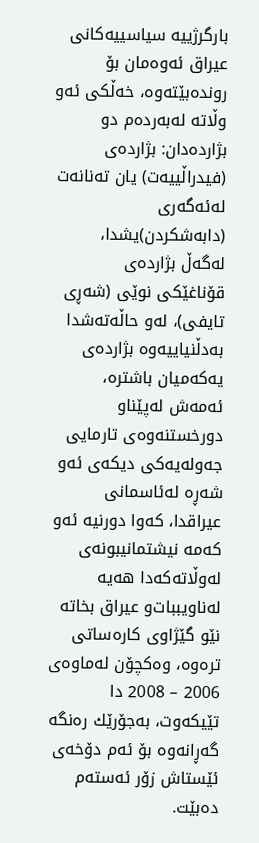بارگرژییه‌ سیاسییه‌كانی عیراق ئه‌وه‌مان بۆ رونده‌بێته‌وه‌، خه‌ڵكی ئه‌و وڵاته‌ له‌به‌رده‌م دو بژارده‌دان: بژارده‌ی (فیدراڵییه‌ت) یان ته‌نانه‌ت له‌ئه‌گه‌ری (دابه‌شكردن)یشدا، له‌گه‌ڵ بژارده‌ی قۆناغێكی نوێی (شه‌ڕی تایفی)، له‌و حاڵه‌ته‌شدا به‌دڵنیاییه‌وه‌ بژارده‌ی یه‌كه‌میان باشتره‌، ئه‌مه‌ش له‌پێناو دورخستنه‌وه‌ی تارمایی جه‌وله‌یه‌كی دیكه‌ی ئه‌و شه‌ڕه‌ له‌ئاسمانی عیراقدا، كه‌وا دورنیه‌ ئه‌و كه‌مه‌ نیشتمانیبونه‌ی له‌وڵاته‌كه‌دا هه‌یه‌ له‌ناویببات‌و عیراق بخاته‌ نێو گێژاوی كاره‌ساتی تره‌وه‌، وه‌كچۆن له‌ماوه‌ی 2006 – 2008 دا تێیكه‌وت، به‌جۆرێك ره‌نگه‌ گه‌ڕانه‌وه‌ بۆ ئه‌م دۆخه‌ی ئێستاش زۆر ئه‌سته‌م ده‌بێت.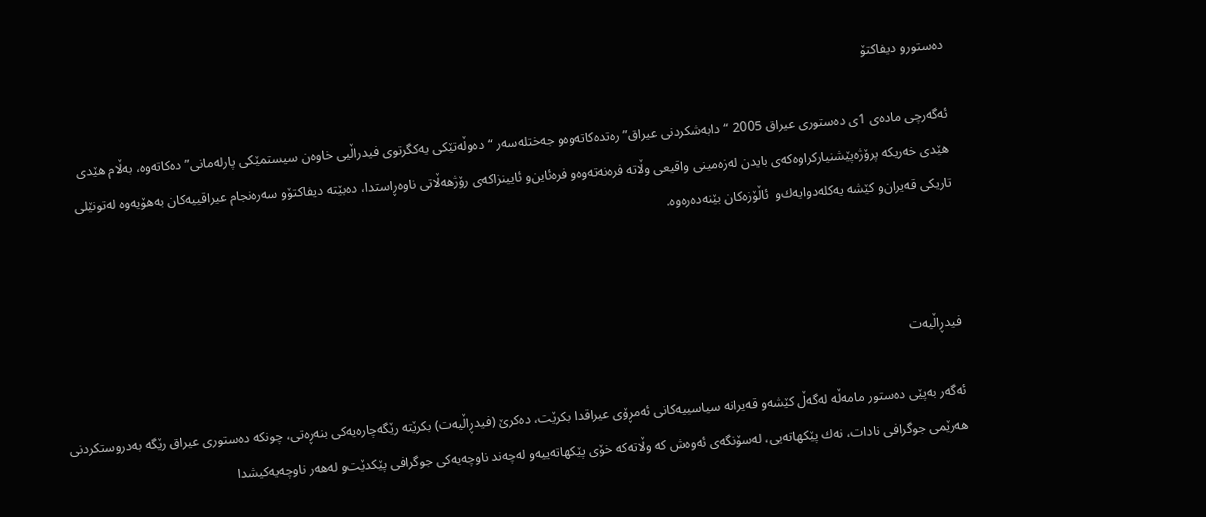ده‌ستور‌و دیفاكتۆ

ئه‌گه‌رچی ماده‌ی 1ی ده‌ستوری عیراق 2005 “دابه‌شكردنی عیراق” ره‌تده‌كاته‌وه‌‌و جه‌ختله‌سه‌ر “ده‌وڵه‌تێكی یه‌كگرتوی فیدراڵیی خاوه‌ن سیستمێكی پارله‌مانی” ده‌كاته‌وه‌، به‌ڵام هێدی هێدی خه‌ریكه‌ پرۆژه‌پێشنیاركراوه‌كه‌ی بایدن له‌زه‌مینی واقیعی وڵاته‌ فره‌نه‌ته‌وه‌‌و فره‌ئاین‌و ئایینزاكه‌ی رۆژهه‌ڵاتی ناوه‌ڕاستدا، ده‌بێته‌ دیفاكتۆ‌و سه‌ره‌نجام عیراقییه‌كان به‌هۆیه‌وه‌ له‌تونێلی تاریكی قه‌یران‌و كێشه‌ یه‌كله‌دوایه‌ك‌و  ئاڵۆزه‌كان بێنه‌ده‌ره‌وه‌.



فیدڕاڵیه‌ت

ئه‌گه‌ر به‌پێی ده‌ستور مامه‌ڵه‌ له‌گه‌ڵ كێشه‌‌و قه‌یرانه‌ سیاسییه‌كانی ئه‌مڕۆی عیراقدا بكرێت، ده‌كرێ (فیدڕاڵیه‌ت) بكرێته‌ رێگه‌چاره‌یه‌كی بنه‌ڕه‌تی، چونكه‌ ده‌ستوری عیراق رێگه‌ به‌دروستكردنی هه‌رێمی جوگرافی نادات، نه‌ك پێكهاته‌یی، له‌سۆنگه‌ی ئه‌وه‌ش كه‌ وڵاته‌كه‌ خۆی پێكهاته‌ییه‌‌و له‌چه‌ند ناوچه‌یه‌كی جوگرافی پێكدێت‌و له‌هه‌ر ناوچه‌یه‌كیشدا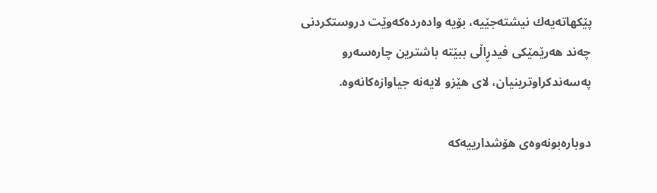پێكهاته‌یه‌ك نیشته‌جێیه‌، بۆیه‌ واده‌رده‌كه‌وێت دروستكردنی چه‌ند هه‌رێمێكی فیدڕاڵی ببێته‌ باشترین چاره‌سه‌ر‌و په‌سه‌ندكراوترینیان، لای هێز‌و لایه‌نه‌ جیاوازه‌كانه‌وه‌.

دوباره‌بونه‌وه‌ی هۆشدارییه‌كه‌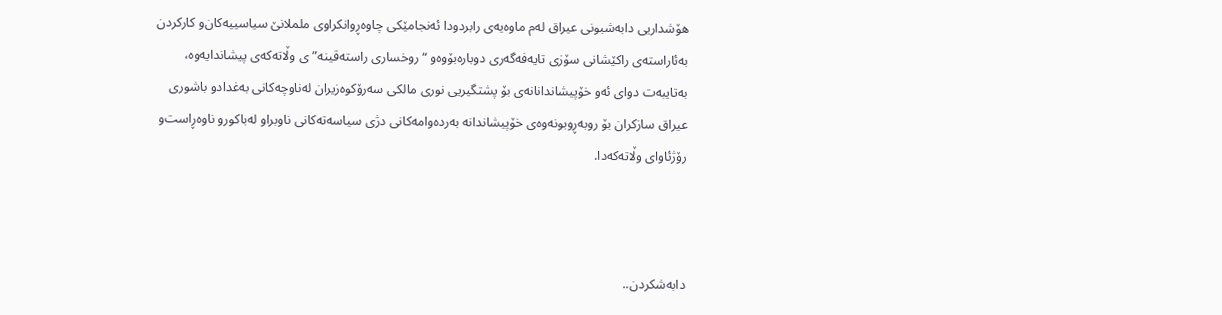هۆشداریی دابه‌شبونی عیراق له‌م ماوه‌یه‌ی رابردودا ئه‌نجامێكی چاوه‌ڕوانكراوی ململانێ سیاسییه‌كان‌و كاركردن به‌ئاراسته‌ی راكێشانی سۆزی تایه‌فه‌گه‌ری دوباره‌بۆوه‌‌و “روخساری راسته‌قینه‌”ی وڵاته‌كه‌ی پیشاندایه‌وه‌، به‌تایبه‌ت دوای ئه‌و خۆپیشاندانانه‌ی بۆ پشتگیریی نوری مالكی سه‌رۆكوه‌زیران له‌ناوچه‌كانی به‌غداد‌و باشوری عیراق سازكران بۆ روبه‌ڕوبونه‌وه‌ی خۆپیشاندانه‌ به‌رده‌وامه‌كانی دژی سیاسه‌ته‌كانی ناوبراو له‌باكور‌و ناوه‌ڕاست‌و رۆژئاوای وڵاته‌كه‌دا.



دابه‌شكردن..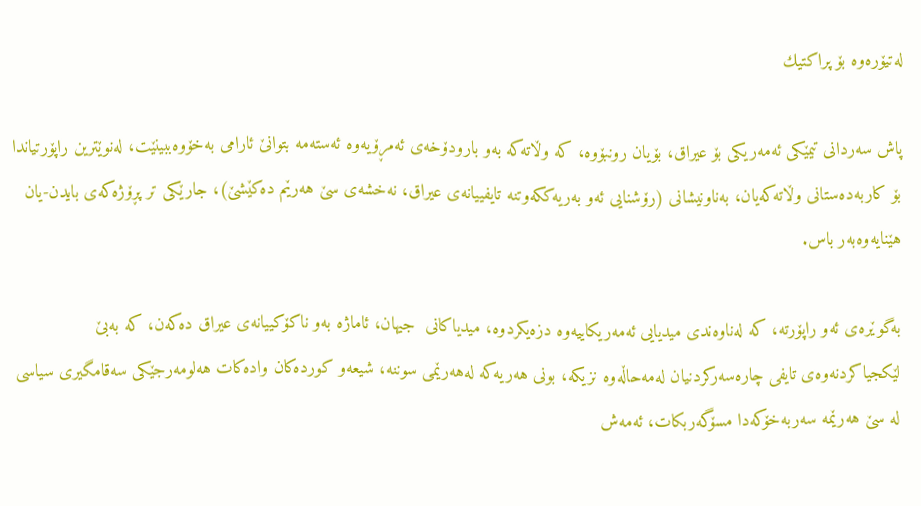له‌تیۆره‌وه‌ بۆ پراكتیك

پاش سه‌ردانی تیمێكی ئه‌مه‌ریكی بۆ عیراق، بۆیان رونبۆوه‌، كه‌ وڵاته‌كه‌ به‌و بارودۆخه‌ی ئه‌مڕۆیه‌وه‌ ئه‌سته‌مه‌ بتوانێ ئارامی به‌خۆوه‌ببینێت، له‌نوێترین راپۆرتیاندا بۆ كاربه‌ده‌ستانی وڵاته‌كه‌یان، به‌ناونیشانی (رۆشنایی ئه‌و به‌ریه‌ككه‌وتنه‌ تایفییانه‌ی عیراق، نه‌خشه‌ی سێ هه‌رێم ده‌كێشێ)، جارێكی تر پڕۆژه‌كه‌ی بایدن-یان هێنایه‌وه‌به‌ر باس.

به‌گوێره‌ی ئه‌و راپۆرته‌، كه‌ له‌ناوه‌ندی میدیایی ئه‌مه‌ریكاییه‌وه‌ دزه‌یكردوه‌، میدیاكانی  جیهان، ئاماژه‌ به‌و ناكۆكییانه‌ی عیراق ده‌كه‌ن، كه‌ به‌بێ لێكجیاكردنه‌وه‌ی تایفی چاره‌سه‌ركردنیان له‌مه‌حاڵه‌وه‌ نزیكه‌، بونی هه‌ریه‌كه‌ له‌هه‌رێمی سوننه‌، شیعه‌‌و كورده‌كان واده‌كات هه‌لومه‌رجێكی سه‌قامگیری سیاسی له‌ سێ هه‌رێمه‌ سه‌ربه‌خۆكه‌دا مسۆگه‌ربكات، ئه‌مه‌ش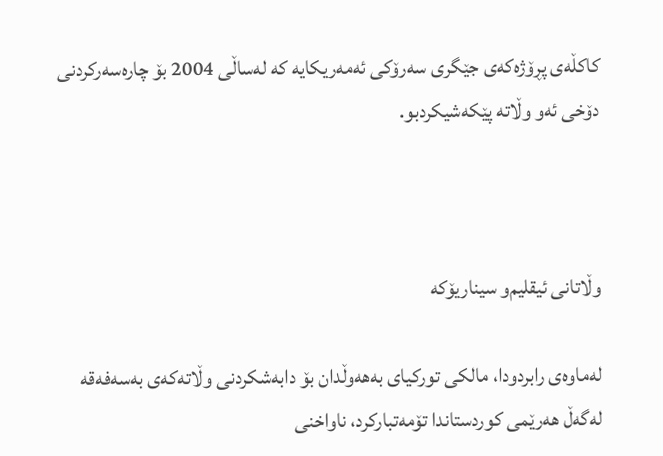كاكڵه‌ی پڕۆژه‌كه‌ی جێگری سه‌رۆكی ئه‌مه‌ریكایه‌ كه‌ له‌ساڵی 2004 بۆ چاره‌سه‌ركردنی دۆخی ئه‌و وڵاته‌ پێكه‌شیكردبو.



وڵاتانی ئیقلیم‌و سیناریۆكه‌

له‌ماوه‌ی رابردودا، مالكی توركیای به‌هه‌وڵدان بۆ دابه‌شكردنی وڵاته‌كه‌ی به‌سه‌فه‌قه‌ له‌گه‌ڵ هه‌رێمی كوردستاندا تۆمه‌تباركرد، ناواخنی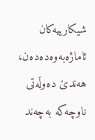شیكارییه‌كان ئاماژه‌به‌وه‌ده‌ده‌ن، هه‌ندێ ده‌وڵه‌تی ناوچه‌كه‌ به‌چه‌ند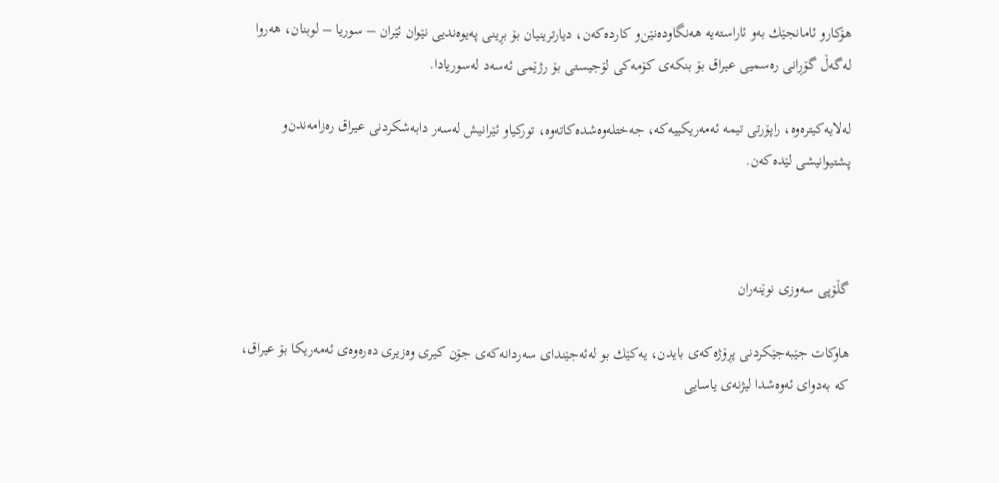هۆكار‌و ئامانجێك به‌و ئاراسته‌یه‌ هه‌نگاوده‌نێن‌و كارده‌كه‌ن، دیارترینیان بۆ بڕینی په‌یوه‌ندیی نێوان ئێران – سوریا – لوبنان، هه‌روا له‌گه‌ڵ گۆڕانی ره‌سمیی عیراق بۆ بنكه‌ی كۆمه‌كی لۆجیستی بۆ رژێمی ئه‌سه‌د له‌سوریادا.

له‌لایه‌كیتره‌وه‌، راپۆرتی تیمه‌ ئه‌مه‌ریكییه‌كه‌، جه‌ختله‌وه‌شده‌كاته‌وه‌، توركیا‌و ئێرانیش له‌سه‌ر دابه‌شكردنی عیراق ره‌زامه‌ندن‌و پشتیوانیشی لێده‌كه‌ن.



گڵۆپی سه‌وزی نوێنه‌ران

هاوكات جێبه‌جێكردنی پڕۆژه‌كه‌ی بایدن، یه‌كێك بو له‌ئه‌جێندای سه‌ردانه‌كه‌ی جۆن كیری وه‌زیری ده‌ره‌وه‌ی ئه‌مه‌ریكا بۆ عیراق، كه‌ به‌دوای ئه‌وه‌شدا لیژنه‌ی یاسایی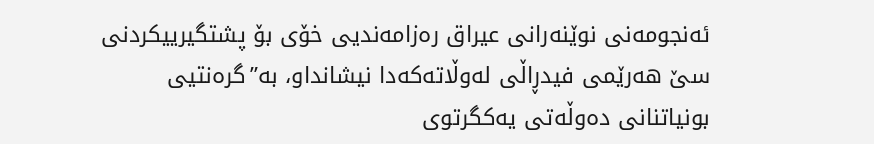ئه‌نجومه‌نی نوێنه‌رانی عیراق ره‌زامه‌ندیی خۆی بۆ پشتگیرییكردنی سێ هه‌رێمی فیدڕاڵی له‌وڵاته‌كه‌دا نیشاندا‌و، به‌”گره‌نتیی بونیاتنانی ده‌وڵه‌تی یه‌كگرتوی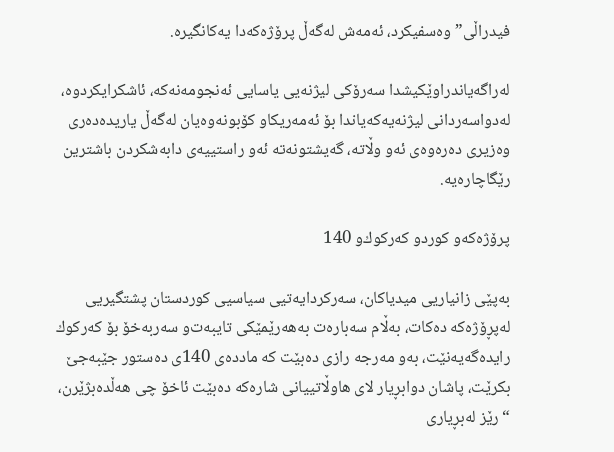فیدراڵی” وه‌سفیكرد، ئه‌مه‌ش له‌گه‌ڵ پرۆژه‌كه‌دا یه‌كانگیره‌.

له‌راگه‌یاندراوێكیشدا سه‌رۆكی لیژنه‌یی یاسایی ئه‌نجومه‌نه‌كه‌، ئاشكرایكردوه‌، له‌دواسه‌ردانی لیژنه‌یه‌كه‌یاندا بۆ ئه‌مه‌ریكا‌و كۆبونه‌وه‌یان له‌گه‌ڵ یاریده‌ده‌ری وه‌زیری ده‌ره‌وه‌ی ئه‌و وڵاته‌، گه‌یشتونه‌ته‌ ئه‌و راستییه‌ی دابه‌شكردن باشترین رێگاچاره‌یه‌.

پرۆژه‌كه‌‌و كورد‌و كه‌ركوك‌و 140

به‌پێی زانیاریی میدیاكان، سه‌ركردایه‌تیی سیاسیی كوردستان پشتگیریی له‌پڕۆژه‌كه‌ ده‌كات، به‌ڵام سه‌باره‌ت به‌هه‌رێمێكی تایبه‌ت‌و سه‌ربه‌خۆ بۆ كه‌ركوك رایده‌گه‌یه‌نێت، به‌و مه‌رجه‌ رازی ده‌بێت كه‌ مادده‌ی 140ی ده‌ستور جێبه‌جێ بكرێت، پاشان دوابڕیار لای هاوڵاتییانی شاره‌كه‌ ده‌بێت ئاخۆ چی هه‌ڵده‌بژێرن،  “رێز له‌بڕیاری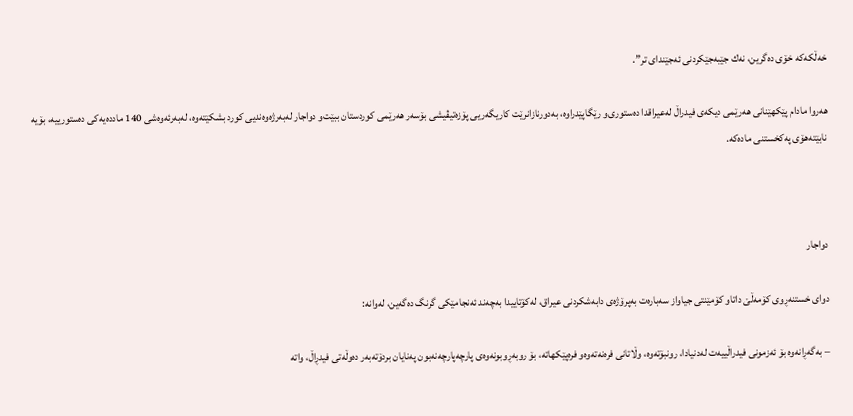خه‌ڵكه‌كه‌ خۆی ده‌گرین، نه‌ك جێبه‌جێكردنی ئه‌جێندای تر”.

هه‌روا مادام پێكهێنانی هه‌رێمی دیكه‌ی فیدراڵ له‌عیراقدا ده‌ستوری‌و رێگاپێدرا‌وه‌، به‌دورنازانرێت كاریگه‌ریی پۆزه‌تیڤیشی بۆسه‌ر هه‌رێمی كوردستان ببێت‌و دواجار له‌به‌رژه‌وه‌ندیی كورد بشكێته‌وه‌، له‌به‌رئه‌وه‌شی 140 مادده‌یه‌كی ده‌ستورییه‌، بۆیه‌ نابێته‌هۆی په‌كخستنی ماده‌كه‌.



دواجار

دوای خستنه‌ڕوی كۆمه‌ڵێ داتا‌و كۆمێنتی جیاواز سه‌باره‌ت به‌پرۆژه‌ی دابه‌شكردنی عیراق، له‌كۆتاییدا به‌چه‌ند ئه‌نجامێكی گرنگ ده‌گه‌ین، له‌وانه‌:

– به‌گه‌ڕانه‌وه‌ بۆ ئه‌زمونی فیدراڵییه‌ت له‌دنیادا، رونبۆته‌وه‌، وڵاتانی فره‌نه‌ته‌وه‌‌و فره‌پێكهاته‌، بۆ روبه‌ڕوبونه‌وه‌ی پارچه‌پارچه‌نه‌بون په‌نایان بردۆته‌به‌ر ده‌وڵه‌تی فیدڕاڵ، واته‌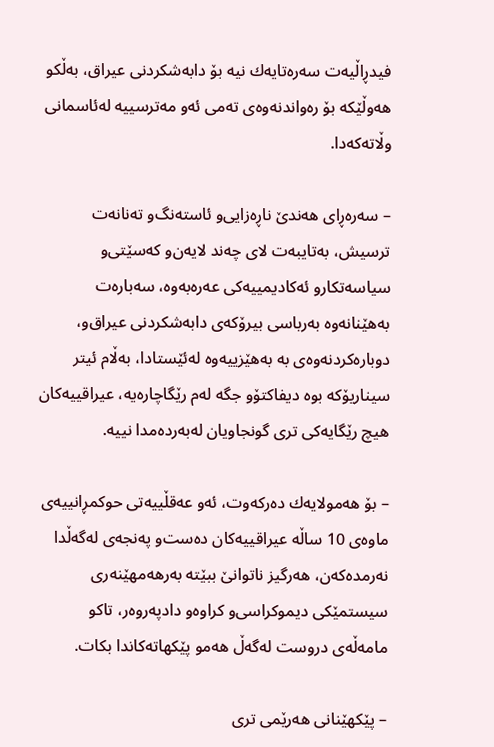فیدڕاڵیه‌ت سه‌ره‌تایه‌ك نیه‌ بۆ دابه‌شكردنی عیراق، به‌ڵكو هه‌وڵێكه‌ بۆ ره‌واندنه‌وه‌ی ته‌می ئه‌و مه‌ترسییه‌ له‌ئاسمانی وڵاته‌كه‌دا.

– سه‌ره‌ڕای هه‌ندێ ناڕه‌زایی‌و ئاسته‌نگ‌و ته‌نانه‌ت ترسیش، به‌تایبه‌ت لای چه‌ند لایه‌ن‌و كه‌سێتی‌و سیاسه‌تكار‌و ئه‌كادیمییه‌كی عه‌ره‌به‌وه‌، سه‌باره‌ت به‌هێنانه‌وه‌ به‌رباسی بیرۆكه‌ی دابه‌شكردنی عیراق‌و، دوباره‌كردنه‌وه‌ی به‌ به‌هێزییه‌وه‌ له‌ئێستادا، به‌ڵام ئیتر سیناریۆكه‌ بوه‌ دیفاكتۆ‌و جگه‌ له‌م رێگاچاره‌یه‌، عیراقییه‌كان هیچ رێگایه‌كی تری گونجاویان له‌به‌رده‌مدا نییه‌.

– بۆ هه‌مولایه‌ك ده‌ركه‌وت، ئه‌و عه‌قڵییه‌تی حوكمڕانییه‌ی ماوه‌ی 10 ساڵه‌ عیراقییه‌كان ده‌ست‌و په‌نجه‌ی له‌گه‌ڵدا نه‌رمده‌كه‌ن، هه‌رگیز ناتوانێ ببێته‌ به‌رهه‌مهێنه‌ری سیستمێكی دیموكراسی‌و كراوه‌‌و دادپه‌روه‌ر، تاكو مامه‌ڵه‌ی دروست له‌گه‌ڵ هه‌مو پێكهاته‌كاندا بكات.

– پێكهێنانی هه‌رێمی تری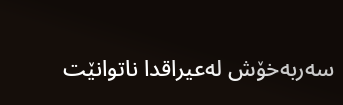سه‌ربه‌خۆش له‌عیراقدا ناتوانێت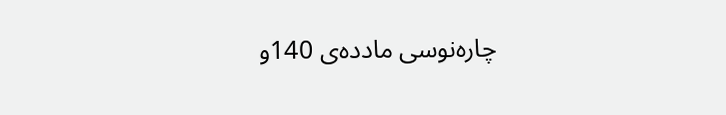چاره‌نوسی مادده‌ی 140و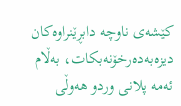كێشه‌ی ناوچه‌ دابڕێنراوه‌كان دیزه‌به‌ده‌رخۆنه‌بكات، به‌ڵام ئه‌مه‌ پلانی ورد‌و هه‌وڵی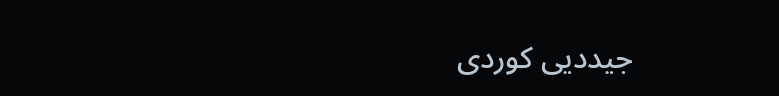جیددیی كوردی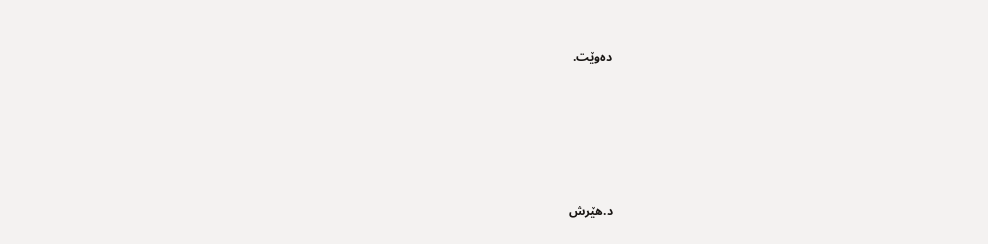ده‌وێت.





د.هێرش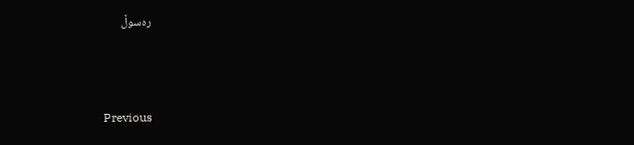ره‌سوڵ



Previous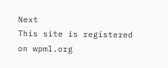Next
This site is registered on wpml.org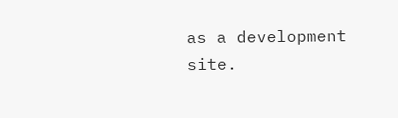as a development site.